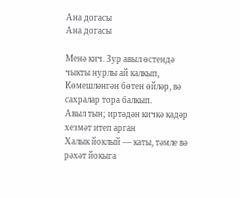Ана догасы
Ана догасы

Менә кич. Зур авыл өстендә чыкты нурлы ай калкып,
Көмешләнгән бөтен өйләр, вә сахралар тора балкып.
Авыл тын; иртәдән кичкә кадәр хезмәт итеп арган
Халык йоклый — каты, тәмле вә рәхәт йокыга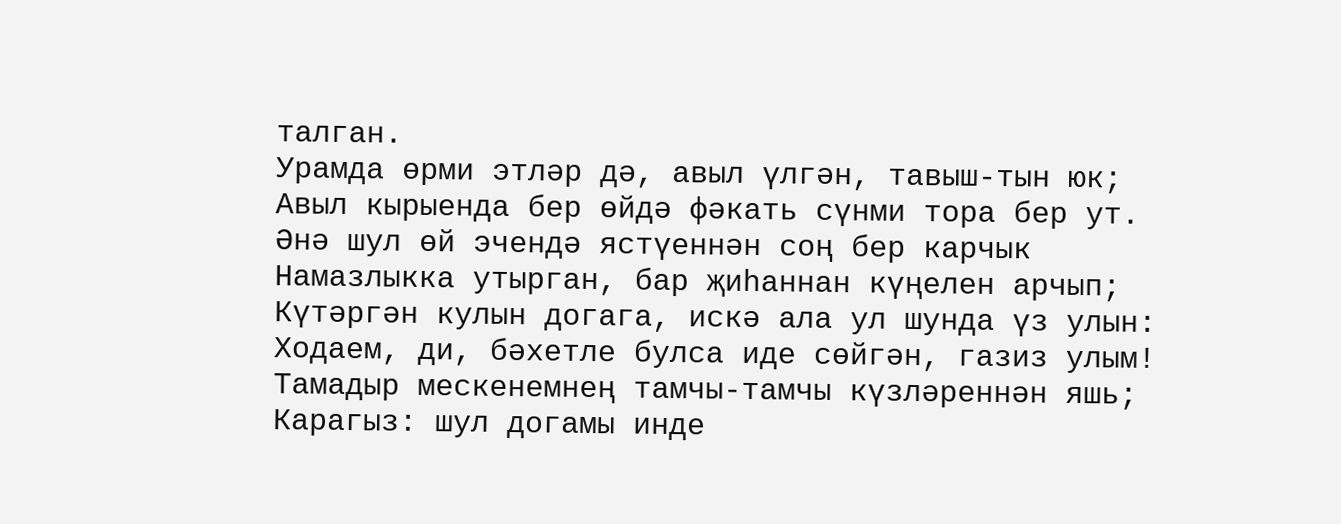талган.
Урамда өрми этләр дә, авыл үлгән, тавыш-тын юк;
Авыл кырыенда бер өйдә фәкать сүнми тора бер ут.
Әнә шул өй эчендә ястүеннән соң бер карчык
Намазлыкка утырган, бар җиһаннан күңелен арчып;
Күтәргән кулын догага, искә ала ул шунда үз улын:
Ходаем, ди, бәхетле булса иде сөйгән, газиз улым!
Тамадыр мескенемнең тамчы-тамчы күзләреннән яшь;
Карагыз: шул догамы инде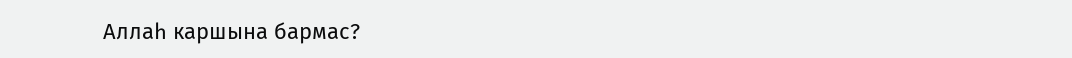Аллаһ каршына бармас?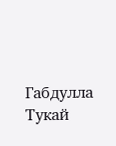Габдулла Тукай